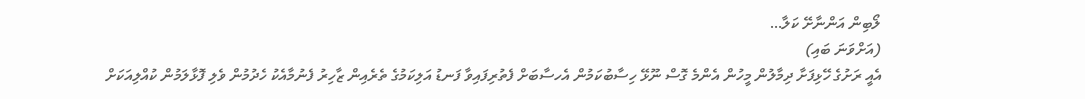ލޯބިން އަންނާށޭ ކަލާ…
(އަށްވަނަ ބައި)
އެއީ ރަށުގެ ހޭޅިފަށާ ދިމާލުން މީހުން އެންމެ ގޮސް ނޫޅޭ ހިސާބުކަމުން އެހސާބަށް ފެތުރިފައިވާ ފަނޑު އަލިކަމުގެ ތެރެއިން ޒާހިރު ފެނުމާއެކު ހެދުމުން ވެލި ފޮޅާލަމުން ކުއްލިއަކަށް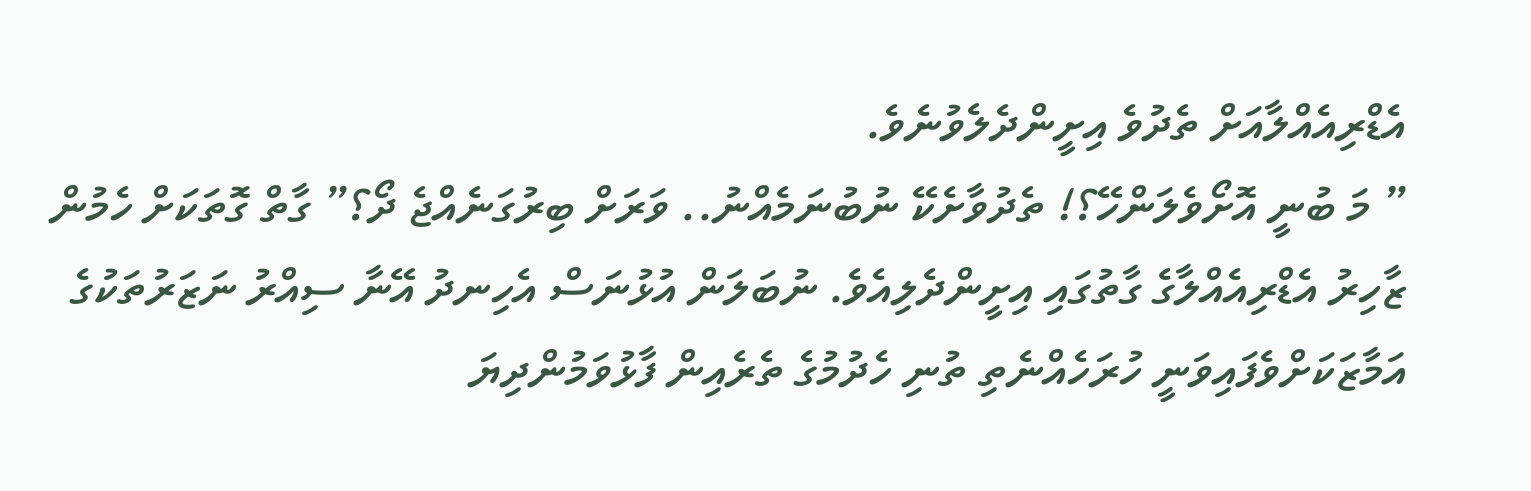އެޑްރިއެއްލާއަށް ތެދުވެ އިށީންދެލެވުނެވެ.
” މަ ބުނީ އޮށޯވެލަންހޭ؟! ތެދުވާށެކޭ ނުބުނަމެއްނު.. ވަރަށް ބިރުގަނެއްޖެ ދޯ؟” ގާތް ގޮތަކަށް ހެމުން ޒާހިރު އެޑްރިއެއްލާގެ ގާތުގައި އިށީންދެލިއެވެ. ނުބަލަން އުޅުނަސް އެހިނދު އޭނާ ސިއްރު ނަޒަރުތަކުގެ އަމާޒަކަށްވެފައިވަނީ ހުރަހެއްނެތި ތުނި ހެދުމުގެ ތެރެއިން ފާޅުވަމުންދިޔަ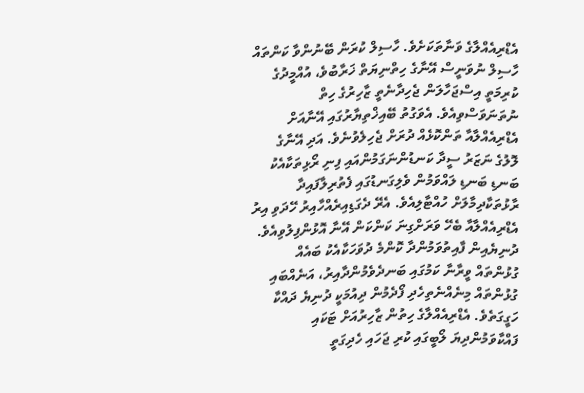އެޑްރިއެއްލާގެ ވަނާތަކަށެވެ. ހާސިލް ކުރަން ބޭނުންވާ ކަންތައް ހާސިލް ނުވަނީސް އޭނާގެ ހިތްނިޔަތް ޚަރާބުވެ، އުއްމީދުގެ ކުރިމަތީ އިސްޖަހާލަން ޖެހިދާނެތީ ޒާހިރުގެ ހިތް ނުތަނަވަސްވިއެވެ. އެވަގުތު ބޭއިޚްތިޔާރުގައި އޭނާއަށް އެޑްރިއެއްލާއާ ތަންކޮޅެއް ދުރަށް ޖެހިލެވުނެވެ. އަދި އޭނާގެ ލޮލުގެ ނަޒަރު ސީދާ ކަނޑުންނަގަމުންއައި ފިނި ރޯޅިތަކާއެކު ބަނޑި ބަނޑި ލައްވަމުން ވެލިގަނޑުގައި ފެތުރިލާފައިދާ ރާޅުތަކާދިމާލަށް ހުއްޓާލިއެވެ. އެރޭ ދެގަޑިއިރެއްހާއިރު ހޭދަވި އިރު އެޑްރިއެއްލާއާ ބެހޭ ވަރަށްގިނަ ކަންކަން އޭނާ އޮޅުންފިލުވިއެވެ.
ދުނިޔެއިން ފާއިތުވަމުންދާ ކޮންމެ ދުވަހަކާއެކު ބައެއް ގުޅުންތައް ވީރާނާ ކަމުގައި ބަނދެވެމުންދާއިރު، އަނެއްބައި ގުޅުންތައް މިނެއްނެތިހެދި ފޯދެމުން ދިއުމަކީ ދުނިޔެ ދައްކާ ހަގީގަތެވެ. އެޑްރިއެއްލާގެ ހިތުން ޒާހިރުއަށް ޓަކައި ފައްކާވަމުންދިޔަ ލޯބީގައި ކުރި ޖަހައި ހެދިގަތީ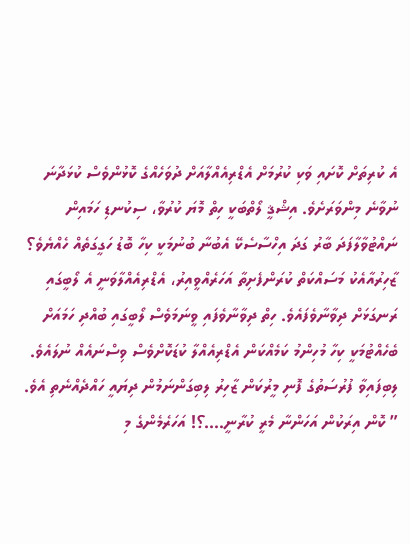އެ ކުރިތަށް ކޮށައި ވަކި ކުރުމަށް އެޑްރިއެއްލާއަށް ދުވަހެއްގެ ކޮޅުންވެސް ކުޅަދާނަ ނުވާނެ މިންވަރަށެވެ. އިޝްޤީ ލޯތްބަކީ ހިތް މޮޔަ ކުރުވާ، ސިކުނޑި ހަމައިން ނައްޓުވާލާފަދަ ބާރު ގަދަ އިހްސާސެކޭ އެބުނާ ބުނުމަކީ ކިހާ ބޮޑު ހަގީގަތެއް ހެއްޔެވެ؟ ޒާހިރުއާއެކު މަސައްކަތް ކުރަންފެށިތާ އަހަރެއްވީއިރު، އެޑްރިއެއްލާވަނީ އެ ލޯބީގައި ރަނގަޅަށް ދިވާނާވެފައެވެ. ހިތް ދިވާނާވެފައި ވީނަމަވެސް ލޯބީގައި ބުއްދި ހަމައަށް ބެހެއްޓުމަކީ ކިހާ މުހިންމު ކަމެއްކަން އެޑްރިއެއްލާ ކުޑަކޮށްވެސް ވިސްނައެއް ނުލައެވެ. ލިބިފައިވާ ފުރުސަތުގެ ފޮނި މީރުކަން ޒާހިރު ލިބިގަންނަމުން ދިޔައީ ހައްދެއްނެތި އެވެ.
” ކޮން އިރަކުން އަހަންނާ މެރީ ކުރާނީ….؟! އަހަރެމެންގެ މި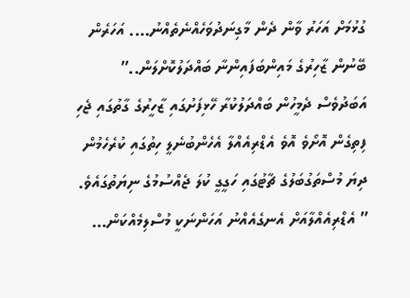ގުޅުމަށް އަހަރު ވާން ދެން މާގިނަދުވަހެއްނެތެއްނު…. އަހަރެން ބޭނުން ޒާހިރުގެ މައިންބަފައިންނާ ބައްދަލުކޮށްލަން..” އަބަދުވެސް ދެމީހުން ބައްދަލުކުރާ ހޭޅިފަށުގައި ޒާހީރުގެ ގާތުގައި ޖެހި ފިތިގެން އޮށޯވެ އޮވެ އެޑްރިއެއްލާ އެހެންބުނެލީ ހިތުގައި ކުރެހެމުން ދިޔަ މުސްތަގުބަލުގެ ޗާޓުގައި ހަގީގީ ކުލަ ޖެއްސުމުގެ ނިޔަތުގައެވެ.
” އެޑްރިއެއްލާއަށް އެނގެއެއްނު އަހަންނަކީ މުސްލިމެއްކަން…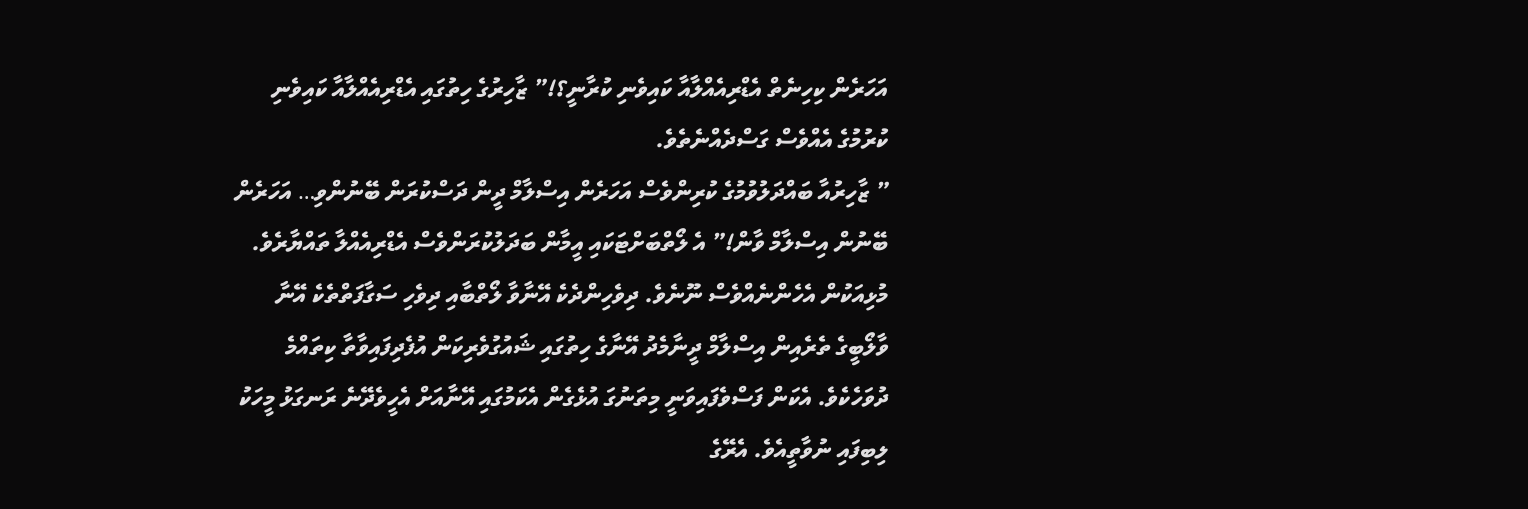އަހަރެން ކިހިނެތް އެޑްރިއެއްލާއާ ކައިވެނި ކުރާނީ؟!” ޒާހިރުގެ ހިތުގައި އެޑްރިއެއްލާއާ ކައިވެނި ކުރުމުގެ އެއްވެސް ގަސްދެއްނެތެވެ.
” ޒާހިރުއާ ބައްދަލުވުމުގެ ކުރިންވެސް އަހަރެން އިސްލާމް ދީން ދަސްކުރަން ބޭނުންވި… އަހަރެން ބޭނުން އިސްލާމް ވާން!” އެ ލޯތްބަށްޓަކައި އީމާން ބަދަލުކުރަންވެސް އެޑްރިއެއްލާ ތައްޔާރެވެ. މުޅިއަކުން އެހެންނެއްވެސް ނޫނެވެ. ދިވެހިންދެކެ އޭނާވާ ލޯތްބާއި ދިވެހި ސަގާފަތްތެކެ އޭނާ ވާލޯބީގެ ތެރެއިން އިސްލާމް ދީނާމެދު އޭނާގެ ހިތުގައި ޝައުގުވެރިކަން އުފެދިފައިވާތާ ކިތައްމެ ދުވަހެކެވެ. އެކަން ފަސްވެފައިވަނީ މިތަނުގަ އުޅެގެން އެކަމުގައި އޭނާއަށް އެހީވެދޭނެ ރަނގަޅު މީހަކު ލިބިފައި ނުވާތީއެވެ. އެރޭގެ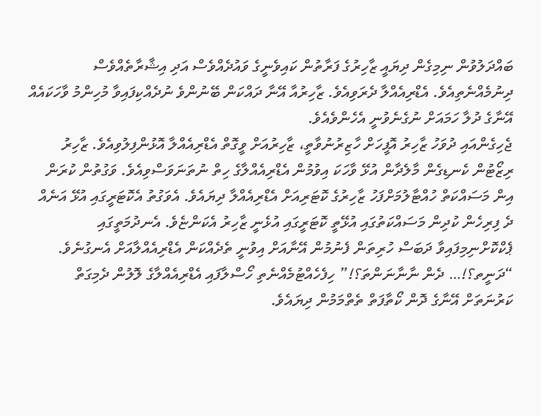ބައްދަލުވުން ނިމިގެން ދިޔައީ ޒާހިރުގެ ފަރާތުން ކައިވެނީގެ ވައުދެއްވެސް އަދި އިޝާރާތެއްވެސް ދިނުމެއްނެތިއެވެ. އެޑްރިއެއްލާ ދެރަވިއެވެ. ޒާހިރުއާ އޭނާ ދައްކަން ބޭނުންވެ ނުދެއްކިފައިވާ މުހިންމު ވާހަކައެއް އޭނާގެ ދުލާ ހަމައަށް ނުގެނެވުނީ އެހެންވެއެވެ.
ޖެހިގެންއައި ދުވަހު ޒާހިރު އޮފީހަށް ހާޒިރުނުވާތީ، ޒާހިރުއަށް ވީގޮތް އެޑްރިއެއްލާ އޮޅުންފިލުވިއެވެ. ޒާހިރު ރިޒޯޓުން ކެނޑިގެން މާލެދާން އުޅޭ ވާހަކަ އިވުމުން އެޑްރިއެއްލާގެ ހިތް ނުތަނަވަސްވިއެވެ. ވަގުތުން ކުރަން އިން މަސައްކަތް ހުއްޓާލުމަށްފަހު ޒާހިރުގެ ކޮޓަރިއަށް އެޑްރިއެއްލާ ދިޔައެވެ. އެވަގުތު އެކޮޓަރީގައި އުޅޭ އަނެއް ދެ ފިރިހެން ކުދިން މަސައްކަތުގައި އުޅޭތީ ކޮޓަރީގައި އުޅެނީ ޒާހިރު އެކަންޏެވެ. އެނދުމަތީގައި ޕެކްކޮށްނިމިފައިވާ ދަބަސް ހުރިތަން ފެނުމުން އޭނާއަށް އިވުނީ ތެދެއްކަން އެޑްރިއެއްލާއަށް އެނގުނެވެ.
“ދަނީތ؟!… ދެން ނާނާނަންތަ؟!” ހިފެހެއްޓުމެއްނެތި ހޯސްލާފައި އެޑްރިއެއްލާގެ ލޮލުން ދެމިގަތް ކަރުނަތަށް އޭނާގެ ދޮން ކޯތާފަތް ތެތްމަމުން ދިޔައެވެ.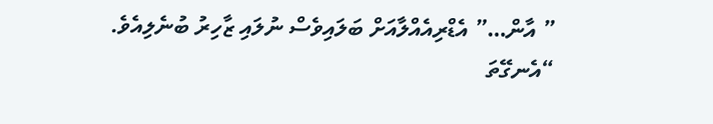” އާން…” އެޑްރިއެއްލާއަށް ބަލައިވެސް ނުލައި ޒާހިރު ބުނެލިއެވެ.
“އެނގޭތަ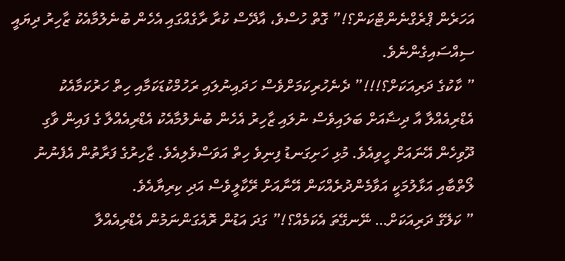އަހަރެން ޕްރެގްނެންޓްކަން؟!” ގޮތް ހުސްވެ، އާދޭސް ކުރާ ރާގެއްގައި އެހެން ބުނެލުމާއެކު ޒާހިރު ދިޔައީ ސިއްސައިގެންނެވެ.
” ކާކުގެ ދަރިއަކަށް؟!!!” ދެނެހުރިކަމަށްވެސް ހަދައިނުލައި ރަހުމްކުޑަކަމާއި ހިތް ހަރުކަމާއެކު އެޑްރިއެއްލާ އާ ދިޟާއަށް ބަލައިވެސް ނުލައި ޒާހިރު އެހެން ބުނެލުމާއެކު އެޑްރިއެއްލާ ގެ ފައިން ވާގި ދޫވިހެން އޭނައަށް ހީވިއެވެ. މުޅި ހަށިގަނޑު ފިނިވެ ހިތް އަވަސްވެލިއެވެ. ޒާހިރުގެ ފަރާތުން އެފެނުނު ލޯތްބާއި އަޅާލުމަކީ އަވާމެންދުރެއްކަން އޭނާއަށް ރޭކާލީވެސް އަދި ކިރިޔާއެވެ.
” ކަލޭގެ ދަރިއަކަށް… ނޭނގޭތަ އެކަމެއް؟!” ގަދަ އަޑުން ރޮއެގަންނަމުން އެޑްރިއެއްލާ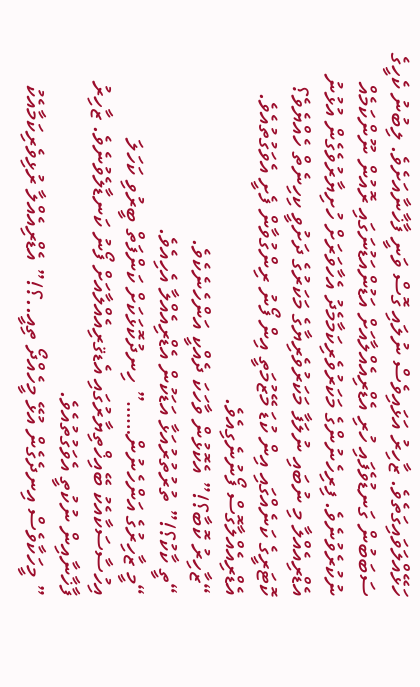ހަޅޭއްލަވައިގަތެވެ. ޒާހިރު އަޅައިވެސް ނުލައި ގޮސް ވަނީ ފާޚާނާއަށެވެ. ލިބުނު ކެހީގެ ސަބަބުން ގަނޑުވެފައި ހުރި އެޑްރިއެއްލާއަށް އަޑުންއަޑުނަގައި ރޮއުން ނޫންކަމެއް ނުކުރެވުނެވެ. ފިރިހެނުންގެ މަކަރުވެރިކަމާމެދު އެހާވަރަށް ހުށިޔާރުވެގެން އުޅުނު އެޑްރިއެއްލާ މި ނުބައި ނުލަފާ މަކަރުވެރިޔާގެ މަކަރުގެ ދަށުވީ ކިހިނެތް ހެއްޔެވެ؟ ކޮޓަރީގެ ކަނެއްގައި އިން ކުޑަ މޭޒުމަތީ އިން ފޯނު ރިންގުވާން ފެށީ އެވަގުތުއެވެ. އެޑްރިއެއްލާގޮސް ފޯނުނެގިއެވެ.
“ޒާހިރު ކޮބާ؟!” އެކޮޅުން ވާހަކަ ދެއްކީ އަންހެނެކެވެ.
“ތީ ކާކު؟!” ތުރުތުރުއަޅާ އަޑަކުން އެޑްރިއެއްލާ އެހިއެވެ.
“މީ ޒާހިރުގެ އަންހެނުން……” ހިނދުކޮޅަކަށް ކަންފަތް ބީރުވި ކަހަލަ އިހުސާސަކާއެކު ބޭއިޚްތިޔާރުގައި އެޑޤރިއެއްލާއަށް ފޯނު ކަނޑާލެވުނެވެ. ޒާހިރު ފާޚާނާއިން ނުކުތީ އެވަގުތުއެވެ.
” މީހަކާވެސް އިނދެގެން އުޅޭ މީހެއްދޯ ތިއީ..؟!” އެޑްރިއެއްލާ ރުޅިވެރިކަމާއެކު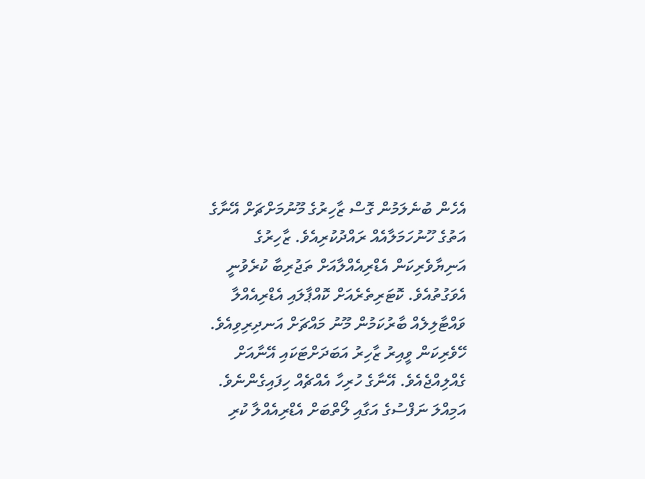އެހެން ބުނެލަމުން ގޮސް ޒާހިރުގެ މޫނުމަށްޗަށް އޭނާގެ އަތުގެ ހޫނުހަމަލާއެއް ރައްދުކުރިއެވެ. ޒާހިރުގެ އަނިޔާވެރިކަން އެޑްރިއެއްލާއަށް ތަޖުރިބާ ކުރެވުނީ އެވަގުތުއެވެ. ކޮޓަރިތެރެއަށް ކޮއްޕާލައި އެޑްރިއެއްލާ ވައްޓާލިލެއް ބާރުކަމުން މޫނު މައްޗަށް އަނދިރިވިއެވެ.
ހޭވެރިކަން ވީއިރު ޒާހިރު އަބަދަށްޓަކައި އޭނާއަށް ގެއްލިއްޖެއެވެ. އޭނާގެ ހުރިހާ އެއްޗެއް ހިފައިގެންނެވެ. އަމިއްލަ ނަފްސުގެ އަގާއި ލޯތްބަށް އެޑްރިއެއްލާ ކުރި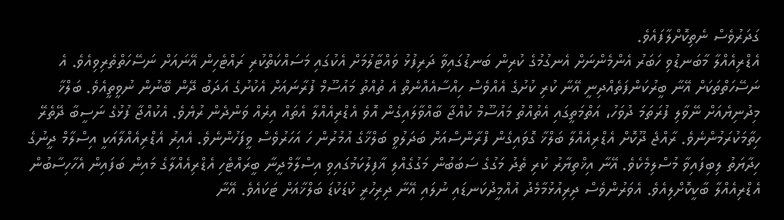ގަދަރުވެސް ނެތިކޮށްލާފައެވެ.
އެޑްރިއެއްލާ މާބަނޑުވި ހަބަރު އެންމެންނަށް އެނގުމުގެ ކުރިން ބަނޑުގައިވާ ދަރިފުޅު ވައްޓާލުމަށް އެކުގައި މަސައްކަތްކުރި ރައްޓެހިން އޭނައަށް ނަސޭހަތްތެރިވިއެވެ. އެ ނަސޭހަތްތަކަށް އޭނާ ބީރުކަންފަތެއްދިނީ އޭނާ ކުރި ކުށުގެ އެއްވެސް ހިއްސާއެއްނެތް އެ ތުއްތު މައުސޫމް ފުރާނައަށް އެކުށުގެ އަދަބު ދޭން ބޭނުން ނުވީތީއެވެ. ބަލްޚާ މިދުނިޔެއަށް ނޭވާލި ފުރަތަމަ ދުވަހު، އަތްމަތީގައި އެތުއްތު މައުސޫމް ކުއްޖާ ބާއްވާލައިގެން އޮވެ އެޑްރިއެއްލާ އެތައް އިރެއް ވަންދެން ރުޔެވެ. އެކުއްޖާ ފުޅުގެ ނަސީބާ ދޭތެރޭ ހިތާމަކުރަމުންނެވެ. ރާއްޖެ ދޫކޮށް އެޑްރިއެއްލާ ބަލްޚާ ގޮވައިގެން ފްރާންސްއަށް ބަދަލުވީ ބަލްޚާގެ އުމުރުން ހަ އަހަރުވެސް ވީފަހުންނެވެ. އެއިރު އެޑްރިއެއްލާއަކީ އިސްލާމް ދީނުގެ ހިދާޔަތު ލިބިފައިވާ މުސްލިމެކެވެ. އޭނާ އިޚްތިޔާރު ކުރި ތެދު މަގުގެ ސަބަބުން މަގުގެއްލި ޣާފިލުކަމުގައިވި އިސްލާމްދީނާ ބީރައްޓެހި އެޑްރިއެއްލާގެ މައިން ބަފައިން އެހާހިސާބުން އެޑްރިއެއްލާ ބާކީކޮށްލިއެވެ. އެވަރުންވެސް ދިރިއުޅުމާމެދު އުއްމީދުކަނޑައި ނުލައި އޭނާ ދިރިހުރީ ކުޑަކުޑަ ބަލްޚާއަށް ޓަކައެވެ. އޭނާ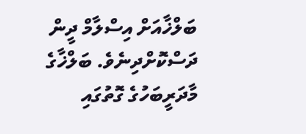ބަލްޚާއަށް އިސްލާމް ދީން ދަސްކޮށްދިނެވެ. ބަލްޚާގެ މާދަރީބަހުގެ ގޮތުގައި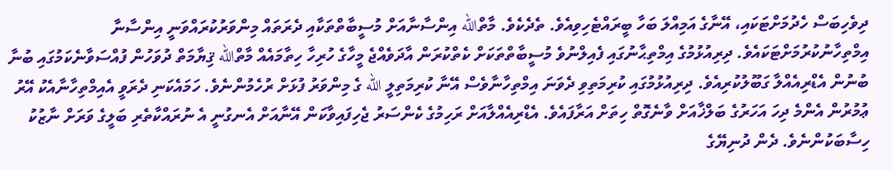ދިވެހިބަސް ހެދުމަށްޓަކައި، އޭނާގެ އަމިއްލަ ބަހާ ބީރައްޓެހިވިއެވެ. ތެދެކެވެ. މާތްالله އިންސާނާއަށް މުސީބާތްތަކާއި ދެރަތައް މިންވަރުކުރައްވަނީ އިންސާނާ އިމްތިހާނުކުރުމަށްޓަކައެވެ. ދިރިއުޅުމުގެ އިމްތިޙާނުގައި ފެއިލްނުވެ މުސީބާތްތަކަށް ކެތްކުރަން އާދަވެއްޖެ މީހާގެ ހުރިހާ ހިތާމައެއް މާތްالله ޤިޔާމަތް ދުވަހުން ފުއްސަވާނެކަމުގައި ބުނާ ބުނުން އެޑްރިއެއްލާ ގަބޫލުކުރިއެވެ. ދިރިއުޅުމުގައި ކުރިމަތިވި ދެވަނަ އިމްތިހާނާވެސް އޭނާ ކުރިމަތިލީ الله ގެ މިންވަރު ފުޅަށް ރުހެމުންނެވެ. ހަމައެކަނި ދެރަވީ އެއިމްތިހާނާއެކު އޭރު ޢުމުރުން އެންމެ ދިހަ އަހަރުގެ ބަލްޚާއަށް ވާނެގޮތް ހިތަށް އަރާފައެވެ. އެޑްރިއެއްލާއަށް ރަހިމުގެ ކެންސަރު ޖެހިފައިވާކަން އޭނާއަށް އެނގުނީ އެ ނުރައްކާތެރި ބަލީގެ ވަރަށް ނާޒުކު ހިސާބަކުންނެވެ. ދެން ދުނިޔޭގެ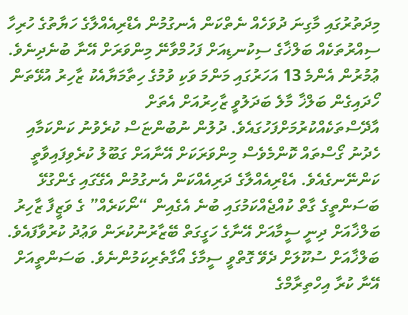މިދަތުރުގައި މާގިނަ ދުވަހެއް ނެތްކަން އެނގުމުން އެޑްރިއެއްލާގެ ހަޔާތުގެ ހުރިހާ ސިއްރުތަކެއް ބަލްޚާގެ ސިކުނޑިއަށް ފަހުމްވާނޭ މިންވަރަށް އޭނާ ބުނެދިނެވެ. ޢުމުރުން އެންމެ 13 އަހަރުގައި މަންމަ ވަކި ވުމުގެ ހިތާމަޔާއެކު ޒާހިރު އުޅޭތަން ހޯދައިގެން ބަލްޚާ މާލެ ބަދަލުވީ ޒާހިރުއަށް އެތަށް އާދޭސްތަކެއްކުރުމަށްފަހުގައެވެ. ދުލުން ނުބުންޏަސް ކުރެވުނު ކަންކަމާއި ހެދުނު ގޯސްތައް ކޮންމެވެސް މިންވަރަކަށް އޭނާއަށް ގަބޫލު ކުރެވިފައިވާތީ ކަންނޭނގެއެވެ. އެޑްރިއެއްލާގެ ދަރިއެއްކަން އެނގުމުން އެގޭގައި ގެންގުޅޭ ބަސަންތީގެ ގާތް ކުއްޖެއްކަމުގައި ބުނެ އެގެއިން “ނޯކަރެއް” ގެ ވަޒީފާ ޒާހިރު ބަލްޚާއަށް ދިނީ ސީމާއަށް އޭނާގެ ހަގީގަތް ބޭޒާރުނުކުރަން ވަޢުދު ކުރުވާފައެވެ. ބަލްޚާއަށް ސުކޫލަށް ދެވޭ ގޮތްވީ ސީމާގެ އޯގާތެރިކަމުންނެވެ. ބަސަންތީއަށް އޭނާ ކުރާ އިހްތިރާމްގެ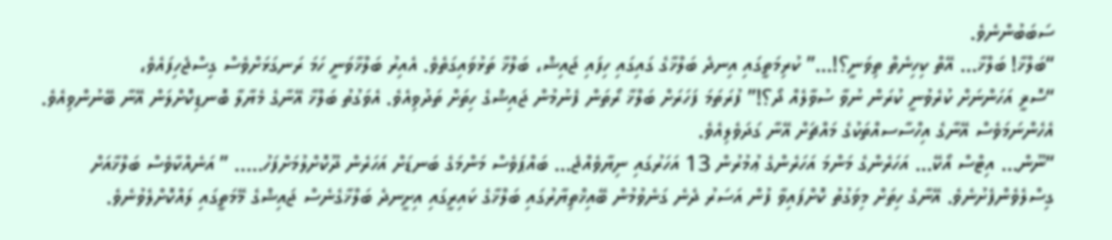ސަބަބުންނެވެ.
“ބަލްޚާ! ބަލްޚާ… އޭތް ކިހިނެތް ތިވަނީ؟!…” ކުރިމަތީގައި އިނދެ ބަލްޚާގެ ގައިގައި ހިފައި ޖައިޝް، ބަލްޚާ ތަޅުވައިގަތެވެ. އެއިރު ބަލްޚާވަނީ ހަމަ ރަނގަޅަށްވެސް ގިސްޖެހިފައެވެ،
“ސޮޜީ އަހަންނަށް ކުރެވުނީ ކުރަން ނުވާ ސުވާލެއް ދޯ؟!” ފުރަތަމަ ފަހަރަށް ބަލްޚާ ރޯތަން ފެނުމުން ޖައިޝްގެ ހިތަށް ތަދުވިއެވެ. އެވަގުތު ބަލްޚާ އޭނާގެ މެޔާލާ ބޮނޑިކޮށްލަން އޭނާ ބޭނުންވިއެވެ. އެހެންނަމަވެސް އޭނާގެ އިހްސާސއްތަކުގެ މައްޗަށް އޭނާ ގަދަވެލިއެވެ.
“ނޫން… އިޓްސް އޯކޭ… އަހަރެންގެ މަންމަ އަހަރެންގެ ޢުމުރުން 13 އަހަރުގައި ނިޔާވެއްޖެ… ބައްޕަވެސް މަންމަގެ ބަނޑަށް އަހަރެން ދޫކޮށްލުމަށްފަހު….. ” އަނެއްކާވެސް ބަލްޚާއަށް ގިސްލެވެންފެށުނެވެ. އޭނާގެ ހިތަށް މިވަގުތު ކޮށްފައިވާ ފުން އަސަރު ދެނެ ގަނެވުމުން ބޭއިޚްތިޔާރުގައި ބަލްޚާގެ ކައިރީގައި އިށީނދެ ބަލްޚާގެނެސް ޖައިޝްގެ މޭމަތީގައި ލައްކޮށްލެވުނެވެ.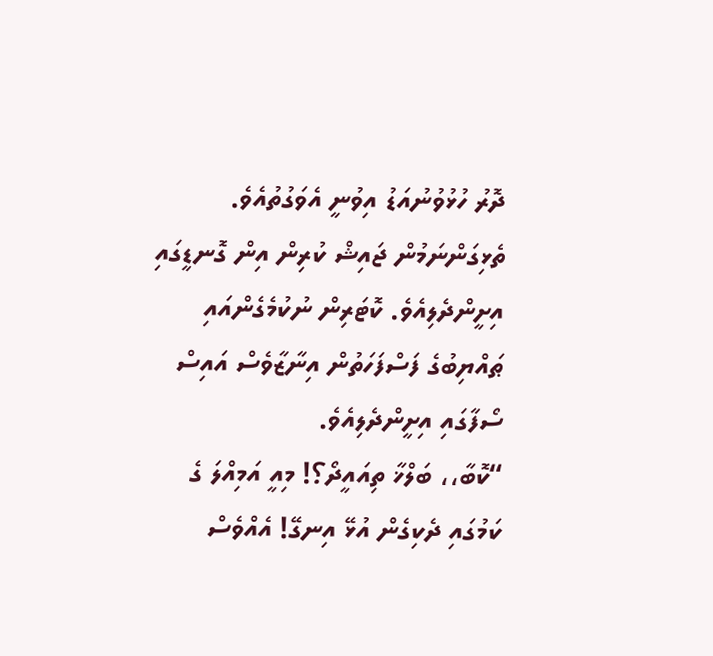ދޮރު ހުޅުވުނުއަޑު އިވުނީ އެވަގުތުއެވެ. ތެޅިގަންނަމުން ޖައިޝް ކުރިން އިން ގޮނޑީގައި އިށީންދެލިއެވެ. ކޮޓަރިން ނުކުމެގެންއައި ޠައްޔިބުގެ ފަސްފަހަތުން އިނާޒާވެސް އައިސް ސޯފާގައި އިށީންދެލިއެވެ.
“ކޮބާ،، ބަލްޚާ ތިއައީދޯ؟! މިއީ އަމިއްލަ ގެ ކަމުގައި ދެކިގެން އުޅޭ އިނގޭ! އެއްވެސް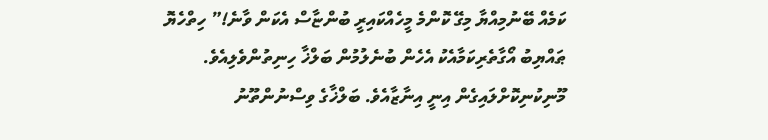ކަމެއް ބޭނުމިއްޔާ މިގޭ ކޮންމެ މީހެއްކައިރީ ބުންޏާސް އެކަން ވާނެ!” ހިތްހެޔޮ ޠައްޔިބު އޯގާތެރިކަމާއެކު އެހެން ބުނެލުމުން ބަލްޚާ ހިނިތުންވެލިއެވެ. މޫނިކުނިކޮށްލައިގެން އިނީ އިނާޒާއެވެ. ބަލްޚާގެ ވިސްނުންތޫނު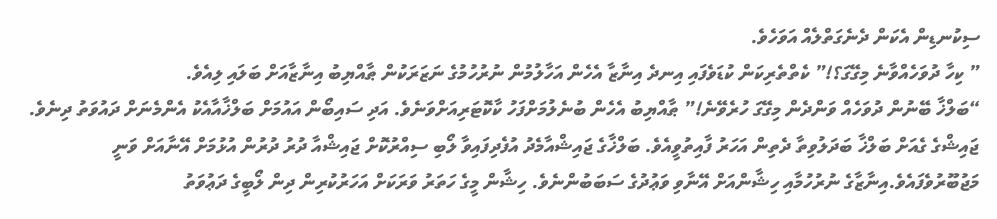ސިކުނޑިން އެކަން ދެނެގަތްލެއް އަވަހެވެ.
” ކިހާ ދުވަހެއްވާނެ މިގޭގަ؟!” ކެތްތެރިކަން ކުޑަވެފައި އިނދެ އިނާޒާ އެހެން އަހާލުމުން ނުރުހުމުގެ ނަޒަރަކުން ޠާއްޔިބު އިނާޒާއަށް ބަލައި ލިއެވެ.
“ބަލްޚާ ބޭނުން ދުވަހެއް ވަންދެން މިގޭގަ ހުރެވޭނެ!” ޠާއްޔިބު އެހެން ބުނެލުމަށްފަހު ކާކޮޓަރިއަށްވަނެވެ. އަދި ސައިބޯން އައުމަށް ބަލްޚާއާއެކު އެންމެނަށް ދައުވަތު ދިނެވެ.
ޖައިޝްގެ ގެއަށް ބަލްޚާ ބަދަލުވިތާ ދެތިން އަހަރު ފާއިތުވީއެވެ. ބަލްޚާގެ ޖައިޝްއާމެދު އުފެދިފައިވާ ލޯބި ސިއްރުކޮށް ޖައިޝްއާ ދުރު ދުރުން އުޅުމަށް އޭނާއަށް ވަނީ މަޖުބޫރުވެފައެވެ.އިނާޒާގެ ނުރުހުމާއި ހިޝާންއަށް އޭނާވި ވަޢުދުގެ ސަބަބުންނެވެ. ހިޝާން މީގެ ހަތަރު ވަރަކަށް އަހަރުކުރިން ދިން ލޯބީގެ ދަޢުވަތު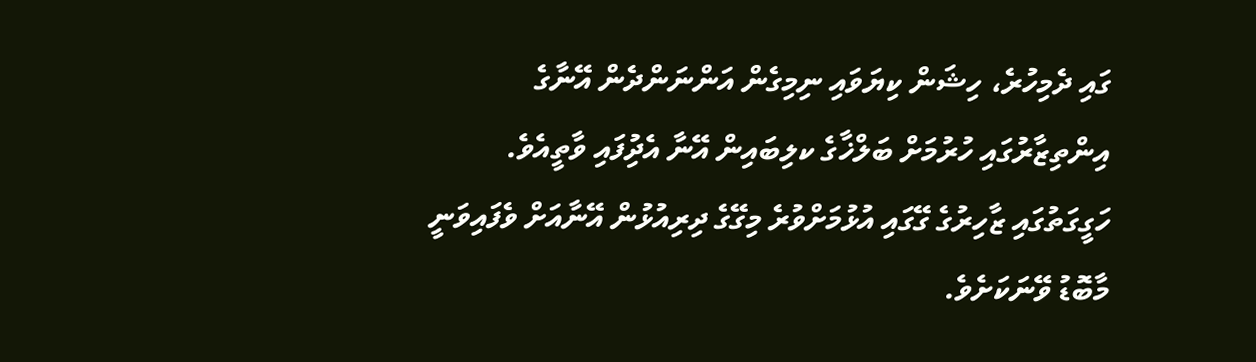ގައި ދެމިހުރެ، ހިޝަން ކިޔަވައި ނިމިގެން އަންނަންދެން އޭނާގެ އިންތިޒާރުގައި ހުރުމަށް ބަލްޚާގެ ކލިބައިން އޭނާ އެދުިފައި ވާތީއެވެ. ހަގީގަތުގައި ޒާހިރުގެ ގޭގައި އުޅުމަށްވުރެ މިގޭގެ ދިރިއުޅުން އޭނާއަށް ވެފައިވަނީ މާބޮޑު ވޭނަކަށެވެ.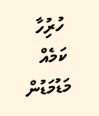ހުރުިހާ ކަމެއް މަޑުމަޑުން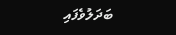ބަދަލުވެފައި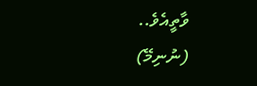ވާތީއެވެ..
(ނުނިމޭ)